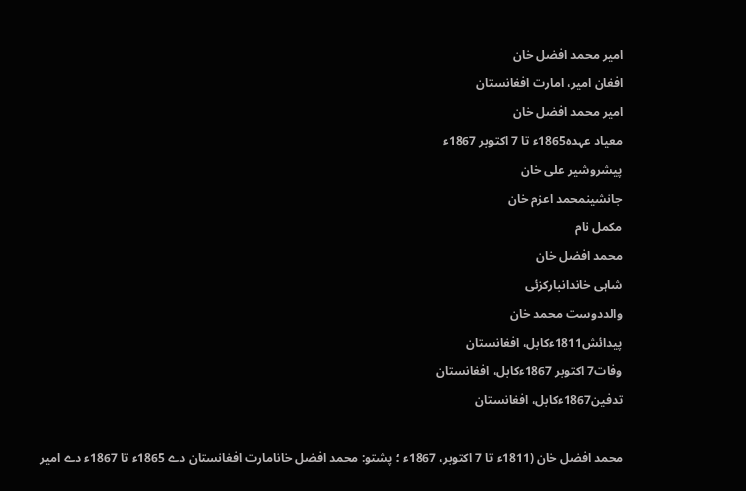امیر محمد افضل خان
افغان امیر، امارت افغانستان
امیر محمد افضل خان
معیاد عہدہ1865ء تا 7 اکتوبر 1867ء
پیشروشیر علی خان
جانشینمحمد اعزم خان
مکمل نام
محمد افضل خان
شاہی خاندانبارکزئی
والددوست محمد خان
پیدائش1811ءکابل، افغانستان
وفات7 اکتوبر 1867ءکابل، افغانستان
تدفین1867ءکابل، افغانستان

محمد افضل خان (1811ء تا 7 اکتوبر، 1867ء ؛ پشتو: محمد افضل خانامارت افغانستان دے 1865ء تا 1867ء دے امیر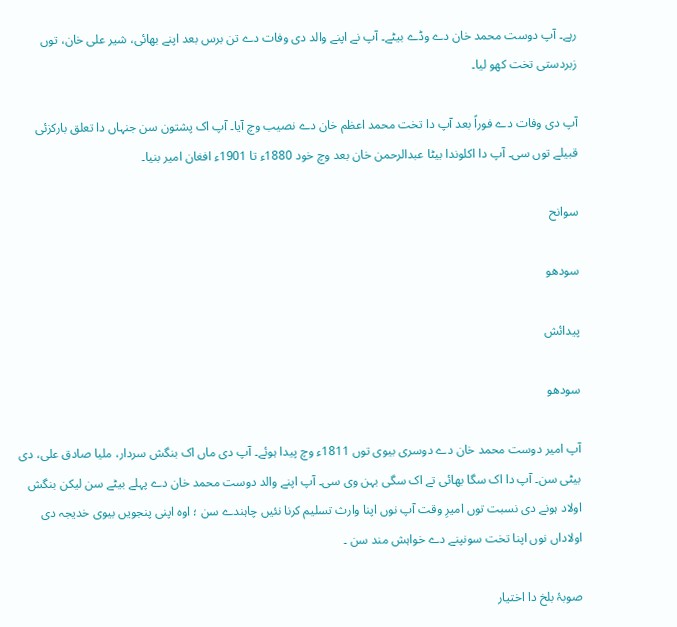رہے۔ آپ دوست محمد خان دے وڈے بیٹے۔ آپ نے اپنے والد دی وفات دے تن برس بعد اپنے بھائی، شیر علی خان، توں زبردستی تخت کھو لیا۔

آپ دی وفات دے فوراً بعد آپ دا تخت محمد اعظم خان دے نصیب وچ آیا۔ آپ اک پشتون سن جنہاں دا تعلق بارکزئی قبیلے توں سی۔ آپ دا اکلوندا بیٹا عبدالرحمن خان بعد وچ خود 1880ء تا 1901ء افغان امیر بنیا۔

سوانح

سودھو

پیدائش

سودھو

آپ امیر دوست محمد خان دے دوسری بیوی توں 1811ء وچ پیدا ہوئے۔ آپ دی ماں اک بنگش سردار، ملیا صادق علی، دی بیٹی سن۔ آپ دا اک سگا بھائی تے اک سگی بہن وی سی۔ آپ اپنے والد دوست محمد خان دے پہلے بیٹے سن لیکن بنگش اولاد ہونے دی نسبت توں امیرِ وقت آپ نوں اپنا وارث تسلیم کرنا نئيں چاہندے سن ؛ اوہ اپنی پنجويں بیوی خدیجہ دی اولاداں نوں اپنا تخت سونپنے دے خواہش مند سن ۔

صوبۂ بلخ دا اختیار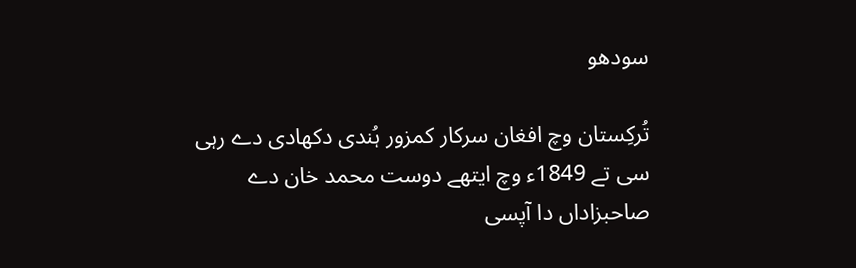سودھو

تُرکِستان وچ افغان سرکار کمزور ہُندی دکھادی دے رہی سی تے 1849ء وچ ایتھے دوست محمد خان دے صاحبزاداں دا آپسی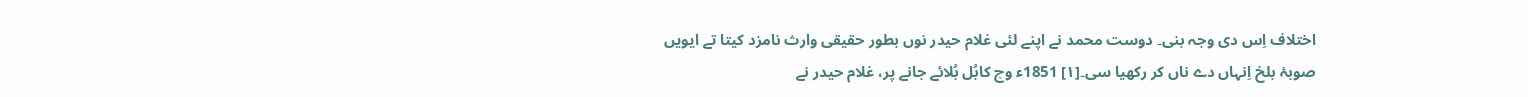اختلاف اِس دی وجہ بنی۔ دوست محمد نے اپنے لئی غلام حیدر نوں بطور حقیقی وارث نامزد کیتا تے ایويں صوبۂ بلخ اِنہاں دے ناں کر رکھیا سی۔[۱] 1851ء وچ کابُل بُلائے جانے پر، غلام حیدر نے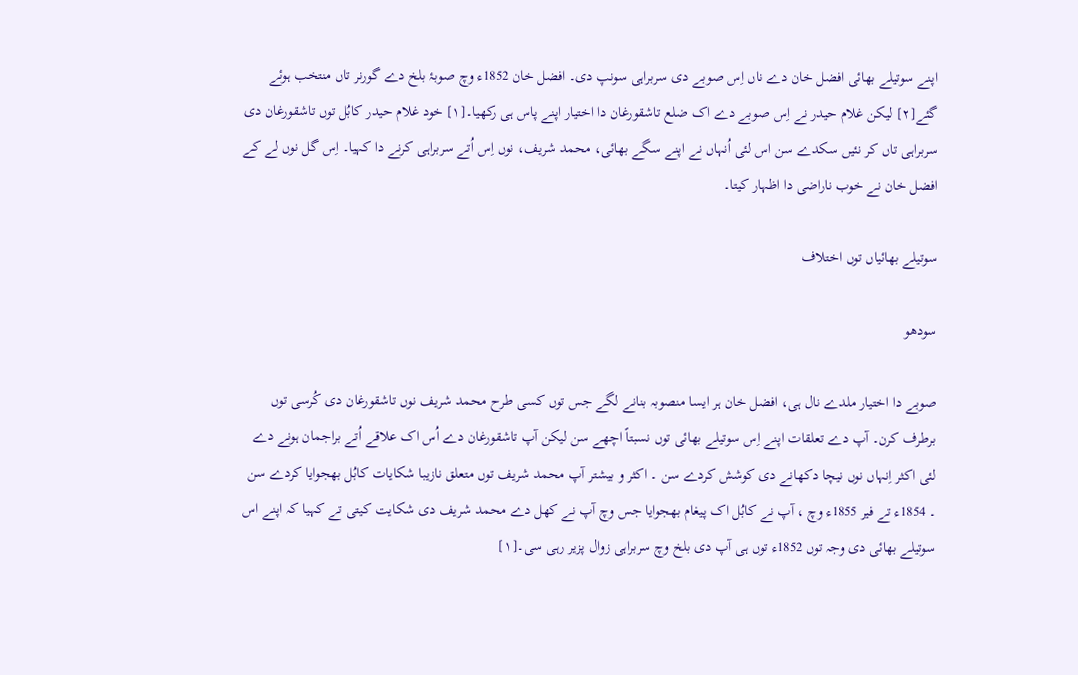اپنے سوتیلے بھائی افضل خان دے ناں اِس صوبے دی سربراہی سونپ دی۔ افضل خان 1852ء وچ صوبۂ بلخ دے گورنر تاں منتخب ہوئے گئے[۲] لیکن غلام حیدر نے اِس صوبے دے اک ضلع تاشقورغان دا اختیار اپنے پاس ہی رکھیا۔[۱] خود غلام حیدر کابُل توں تاشقورغان دی سربراہی تاں کر نئيں سکدے سن اس لئی اُنہاں نے اپنے سگے بھائی، محمد شریف، نوں اِس اُتے سربراہی کرنے دا کہیا۔ اِس گل نوں لے کے افضل خان نے خوب ناراضی دا اظہار کیتا۔

سوتیلے بھائیاں توں اختلاف

سودھو

صوبے دا اختیار ملدے نال ہی، افضل خان ہر ایسا منصوبہ بنانے لگے جس توں کسی طرح محمد شریف نوں تاشقورغان دی کُرسی توں برطرف کرن۔ آپ دے تعلقات اپنے اِس سوتیلے بھائی توں نسبتاً اچھے سن لیکن آپ تاشقورغان دے اُس اک علاقے اُتے براجمان ہونے دے لئی اکثر اِنہاں نوں نیچا دکھانے دی کوشش کردے سن ۔ اکثر و بیشتر آپ محمد شریف توں متعلق نازیبا شکایات کابُل بھجوایا کردے سن ۔ 1854ء تے فیر 1855ء وچ ، آپ نے کابُل اک پیغام بھجوایا جس وچ آپ نے کھل دے محمد شریف دی شکایت کیتی تے کہیا کہ اپنے اس سوتیلے بھائی دی وجہ توں 1852ء توں ہی آپ دی بلخ وچ سربراہی زوال پزیر رہی سی۔[۱]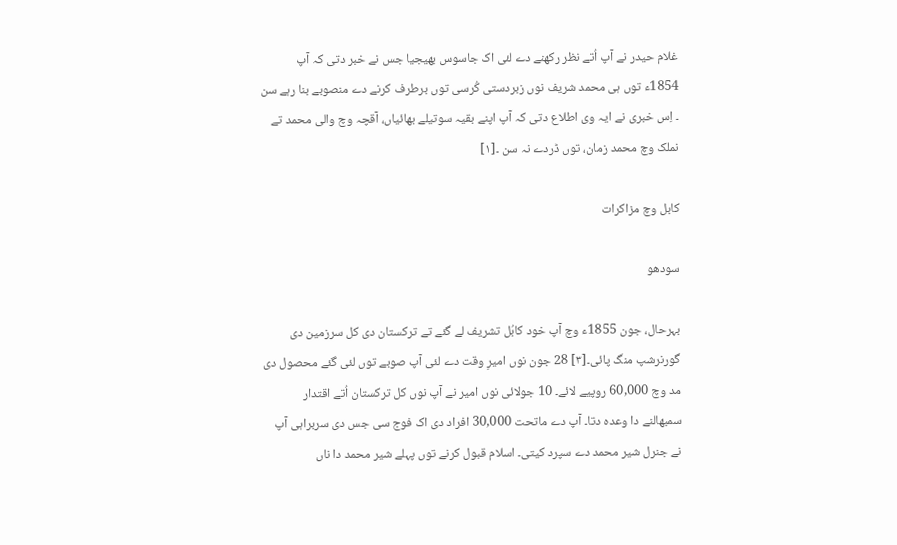غلام حیدر نے آپ اُتے نظر رکھنے دے لئی اک جاسوس بھیجیا جس نے خبر دتی کہ آپ 1854ء توں ہی محمد شریف نوں زبردستی کُرسی توں برطرف کرنے دے منصوبے بنا رہے سن ۔ اِس خبری نے ایہ وی اطلاع دتی کہ آپ اپنے بقیہ سوتیلے بھائیاں، آقچہ وچ والی محمد تے نملک وچ محمد زمان، توں ڈردے نہ سن ۔[۱]

کابل وچ مزاکرات

سودھو

بہرحال، جون 1855ء وچ آپ خود کابُل تشریف لے گئے تے ترکستان دی کل سرزمین دی گورنرشپ منگ پائی۔[۳] 28 جون نوں امیرِ وقت دے لئی آپ صوبے توں لئی گئے محصول دی مد وچ 60,000 روپیے لائے۔ 10 جولائی نوں امیر نے آپ نوں کل ترکستان اُتے اقتدار سمبھالنے دا وعدہ دتا۔ آپ دے ماتحت 30,000 افراد دی اک فوج سی جس دی سربراہی آپ نے جنرل شیر محمد دے سپرد کيتی۔ اسلام قبول کرنے توں پہلے شیر محمد دا ناں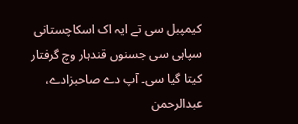کیمپبل سی تے ایہ اک اسکاچستانی سپاہی سی جسنوں قندہار وچ گرفتار کیتا گیا سی۔ آپ دے صاحبزادے، عبدالرحمن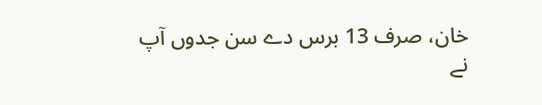خان، صرف 13 برس دے سن جدوں آپ نے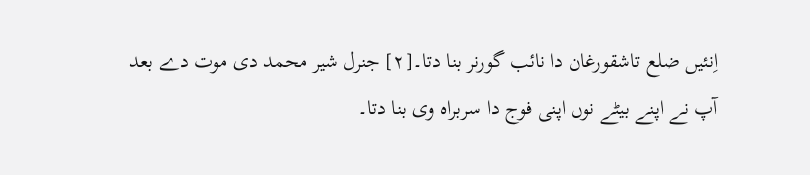اِنئيں ضلع تاشقورغان دا نائب گورنر بنا دتا۔[۲] جنرل شیر محمد دی موت دے بعد آپ نے اپنے بیٹے نوں اپنی فوج دا سربراہ وی بنا دتا۔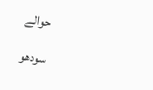حوالے

سودھو